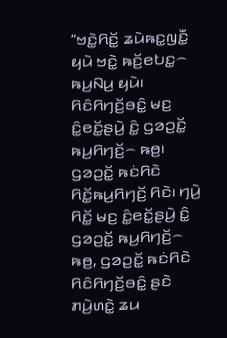“ꤠꤢꤧ꤭ꤖꤢꤩ꤭ ꤘꤣꤧꤒꤢ꤭ꤜꤢꤪ꤭ ꤟꤣꤧ ꤠꤢꤧ꤭ ꤒꤢꤩ꤬ꤕꤝꤢ꤭꤮ ꤒꤣ꤬ꤡꤣ꤬ ꤟꤣꤧ꤯ ꤖꤢꤨꤖꤚꤢꤩ꤬ꤋꤢꤨ꤭ ꤗꤢ꤬ ꤢꤨ꤭ꤕꤢꤩ꤭ꤔꤣꤧ꤬ ꤢꤨ꤭ ꤞꤤꤑꤢꤩ꤭ ꤒꤣ꤬ꤖꤚꤢꤩ꤬꤮ ꤒꤥ꤬꤯ ꤞꤤꤑꤢꤩ꤭ ꤒꤢꤦꤖꤢꤧ ꤖꤢꤩ꤭ꤒꤣ꤬ꤖꤚꤢꤩ꤬ ꤖꤢꤧ꤯ ꤚꤣꤧ꤬ ꤖꤢꤩ꤭ ꤗꤢ꤬ ꤢꤨ꤭ꤕꤢꤩ꤭ꤔꤣꤧ꤬ ꤢꤨ꤭ ꤞꤤꤑꤢꤩ꤭ ꤒꤣ꤬ꤖꤚꤢꤩ꤬꤮ ꤒꤥ꤬, ꤞꤤꤑꤢꤩ꤭ ꤒꤢꤦꤖꤢꤧ ꤖꤢꤨꤖꤚꤢꤩ꤬ꤋꤢꤨ꤭ ꤔꤢꤧ ꤊꤣꤧ꤬ꤛꤢꤧ꤭ ꤘꤣ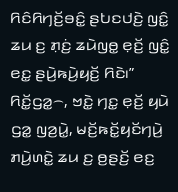ꤖꤢꤨꤖꤚꤢꤩ꤬ꤋꤢꤨ꤭ ꤔꤝꤢꤓꤢꤧ꤬ ꤜꤢꤨ꤭ ꤘꤣ ꤢ꤬ ꤊ꤫ꤢꤦ꤬ ꤘꤣꤧꤜꤥ꤭ ꤕ꤫ꤢꤩ꤬ ꤜꤢꤨ꤭ ꤕꤢ꤭ ꤔꤣꤧ꤬ꤒꤣꤧ꤬ꤟꤢꤩ꤬ ꤖꤢꤧ꤯”
ꤖꤢꤩ꤭ꤞꤤ꤭꤮, ꤠꤢꤧ꤭ ꤚꤢ꤭ ꤕ꤫ꤢꤩ꤬ ꤟꤣꤧ ꤞꤤ꤭ ꤜꤤ꤬ꤣꤧ꤭, ꤗꤢꤩ꤬ꤒꤢꤩ꤭ꤟꤢꤩꤚꤣꤧ꤬ ꤊꤣꤧ꤬ꤛꤢꤧ꤭ ꤘꤣ ꤢ꤬ ꤥ꤬ꤔꤢꤩ꤬ ꤕꤢ꤬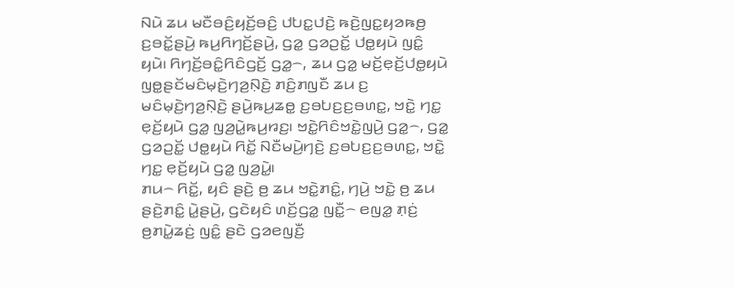ꤡꤣꤧ ꤘꤣ ꤗꤢꤪꤋꤢꤨ꤬ꤟꤢꤩ꤬ꤋꤢꤨ꤬ ꤓꤝꤢ꤭ꤓꤢꤧ꤬ ꤒꤢꤧ꤬ꤜꤢ꤭ꤟꤤꤒꤥ꤬ ꤢ꤬ꤋꤢꤩ꤭ꤔꤣꤧ꤬ ꤒꤣ꤬ꤖꤚꤢꤩ꤬ꤔꤣꤧ꤬, ꤞꤤ꤭ ꤞꤤꤑꤢꤩ꤭ ꤓꤥ꤭ꤟꤣꤧ ꤜꤢꤨ꤭ ꤟꤣꤧ꤯ ꤖꤚꤢꤩ꤬ꤋꤢꤨ꤭ꤖꤢꤨꤞꤢꤩ꤬ ꤞꤤ꤭꤮, ꤘꤣ ꤞꤤ꤭ ꤗꤢꤩ꤬ꤕ꤫ꤢꤩ꤬ꤓꤥ꤭ꤟꤣꤧ ꤜꤥ꤭ꤔꤢꤩꤗꤢꤨꤗ꤫ꤢꤧ꤬ꤚꤤ꤬ꤡ꤫ꤢꤧ꤬ ꤊꤢꤨ꤬ꤊꤜꤢꤪ ꤘꤣ ꤢ꤬ ꤗꤢꤨꤗ꤫ꤢꤧ꤬ꤚꤤ꤬ꤡ꤫ꤢꤧ꤬ ꤔꤣꤧ꤬ꤒꤣ꤬ꤘꤥ꤭ ꤢ꤬ꤋꤝꤢ꤬ꤢ꤬ꤋꤛꤢ꤭, ꤠꤢꤧ꤭ ꤚꤢ꤭ ꤕ꤫ꤢꤩ꤬ꤟꤣꤧ ꤞꤤ꤭ ꤜꤤ꤬ꤣꤧ꤭ꤒꤣ꤬ꤙꤢ꤬꤯ ꤠꤢꤧ꤭ꤖꤢꤨꤠꤢꤧ꤭ꤜꤣꤧ꤬ ꤞꤤ꤭꤮, ꤞꤤ꤭ ꤞꤤꤑꤢꤩ꤭ ꤓꤥ꤭ꤟꤣꤧ ꤖꤢꤩ꤭ ꤡꤢꤪꤗꤣꤧ꤬ꤚꤢꤧ꤬ ꤢ꤬ꤋꤝꤢ꤬ꤢ꤬ꤋꤛꤢ꤭, ꤠꤢꤧ꤭ ꤚꤢ꤭ ꤕ꤫ꤢꤩ꤬ꤟꤣꤧ ꤞꤤ꤭ ꤜꤤ꤬ꤣꤧ꤭꤯
ꤊꤣ꤮ ꤖꤢꤩ꤭, ꤟꤢꤨ ꤔꤢꤧ꤬ ꤥ꤬ ꤘꤣ ꤠꤢꤧ꤭ꤊꤢꤨ꤭, ꤚꤣꤧ꤬ ꤠꤢꤧ꤭ ꤥ꤬ ꤘꤣ ꤔꤢꤧ꤬ꤊꤢꤨ꤭ ꤣꤧ꤭ꤔꤣꤧ꤬, ꤞꤢꤧꤟꤢꤨ ꤛꤢꤩ꤬ꤞꤤ꤭ ꤜꤢꤪ꤭꤮ ꤕꤜꤤ꤭ ꤊ꤫ꤢꤦ꤬ ꤥ꤬ꤊꤣꤧ꤭ꤘꤢꤦ꤬ ꤜꤢꤨ꤭ ꤔꤢꤧ ꤞꤤꤕꤜꤢꤪ꤬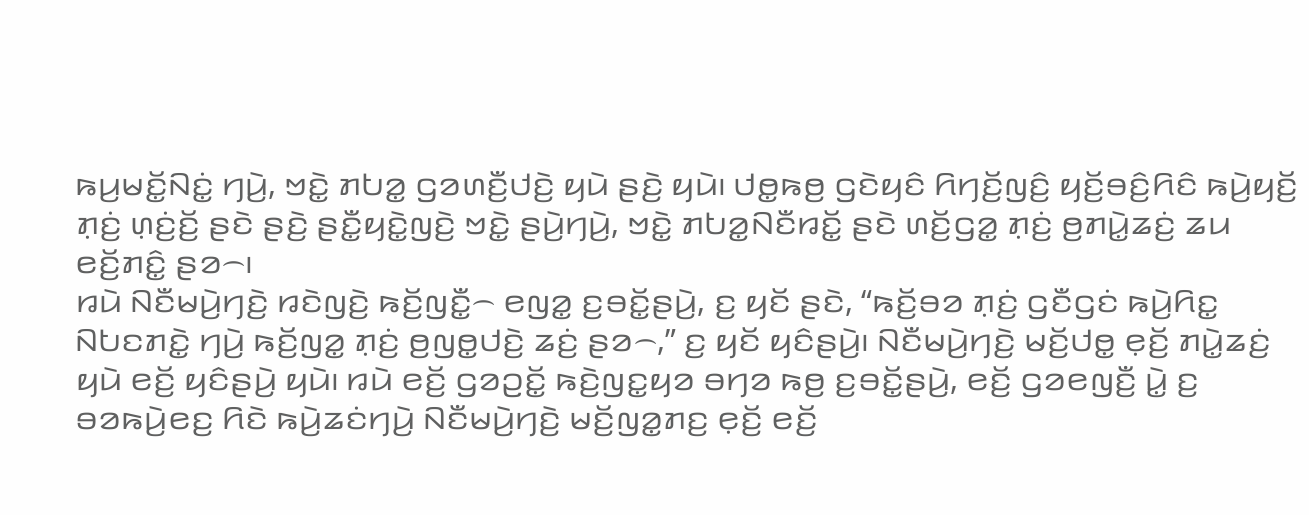ꤒꤣ꤬ꤗꤢꤩ꤭ꤡꤢꤦ꤭ ꤚꤣꤧ꤬, ꤠꤢꤧ꤭ ꤊꤝꤤ꤭ ꤞꤤꤛꤢꤪ꤬ꤓꤢꤧ꤬ ꤟꤣꤧ ꤔꤢꤧ꤬ ꤟꤣꤧ꤯ ꤓꤥ꤭ꤒꤥ꤬ ꤞꤢꤧꤟꤢꤨ ꤖꤚꤢꤩ꤬ꤜꤢꤨ꤬ ꤟꤢꤩ꤬ꤋꤢꤨ꤬ꤖꤢꤨ ꤒꤣꤧ꤬ꤟꤢꤩ꤬ ꤊ꤫ꤢꤦ꤬ ꤛ꤫ꤢꤦ꤬ꤢꤩ꤬ ꤔꤢꤧ ꤔꤢꤧ꤬ ꤔꤢꤪ꤭ꤟꤢꤧ꤭ꤜꤢꤧ꤬ ꤠꤢꤧ꤭ ꤔꤣꤧ꤬ꤚꤣꤧ꤬, ꤠꤢꤧ꤭ ꤊꤝꤤ꤭ꤡꤢꤪꤙꤢꤩ꤭ ꤔꤢꤧ ꤛꤢꤩ꤬ꤞꤤ꤭ ꤊ꤫ꤢꤦ꤬ ꤥ꤬ꤊꤣꤧ꤭ꤘꤢꤦ꤬ ꤘꤣ ꤕꤢꤩ꤬ꤊꤢꤨ꤭ ꤔꤤ꤮꤯
ꤙꤣꤧ ꤡꤢꤪꤗꤣꤧ꤬ꤚꤢꤧ꤬ ꤙꤢꤧꤜꤢꤧ꤬ ꤒꤢꤩ꤬ꤜꤢꤪ꤭꤮ ꤕꤜꤤ꤭ ꤢ꤬ꤋꤢꤩ꤭ꤔꤣꤧ꤬, ꤢ꤬ ꤟꤢꤩ ꤔꤢꤧ, “ꤒꤢꤩ꤬ꤋꤤ ꤊ꤫ꤢꤦ꤬ ꤞꤢꤪꤞꤢꤦ ꤒꤣꤧ꤬ꤖꤢ꤭ ꤡꤝꤢꤊꤢꤧ꤭ ꤚꤣꤧ꤬ ꤒꤢꤩ꤬ꤜꤤ꤭ ꤊ꤫ꤢꤦ꤬ ꤥ꤬ꤜꤥ꤭ꤓꤢꤧ꤬ ꤘꤢꤦ꤬ ꤔꤤ꤮,” ꤢ꤬ ꤟꤢꤩ ꤟꤢꤨꤔꤣꤧ꤬꤯ ꤡꤢꤪꤗꤣꤧ꤬ꤚꤢꤧ꤬ ꤗꤢꤩ꤬ꤓꤥ꤭ ꤕ꤫ꤢꤩ꤬ ꤊꤣꤧ꤭ꤘꤢꤦ꤬ ꤟꤣꤧ ꤕꤢꤩ꤬ ꤟꤢꤨꤔꤣꤧ꤬ ꤟꤣꤧ꤯ ꤙꤣꤧ ꤕꤢꤩ꤬ ꤞꤤꤑꤢꤩ꤭ ꤒꤢꤧ꤬ꤜꤢ꤭ꤟꤤ ꤋꤚꤤ ꤒꤥ꤬ ꤢ꤬ꤋꤢꤩ꤭ꤔꤣꤧ꤬, ꤕꤢꤩ꤬ ꤞꤤꤕꤜꤢꤪ꤬ ꤣꤧ꤭ ꤢ꤬ ꤋꤤꤒꤣꤧ꤬ꤕꤢ꤬ ꤖꤢꤧ ꤒꤣꤧ꤬ꤘꤢꤦꤚꤣꤧ꤬ ꤡꤢꤪꤗꤣꤧ꤬ꤚꤢꤧ꤬ ꤗꤢꤩ꤬ꤜꤤ꤭ꤊꤢ꤬ ꤕ꤫ꤢꤩ꤬ ꤕꤢꤩ꤬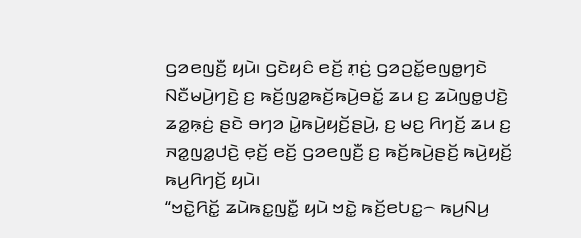ꤞꤤꤕꤜꤢꤪ꤬ ꤟꤣꤧ꤯ ꤞꤢꤧꤟꤢꤨ ꤕꤢꤩ꤬ ꤊ꤫ꤢꤦ꤬ ꤞꤤꤑꤢꤩ꤭ꤕꤜꤥ꤭ꤚꤢꤧ ꤡꤢꤪꤗꤣꤧ꤬ꤚꤢꤧ꤬ ꤢ꤬ ꤒꤢꤩ꤬ꤜꤤ꤭ꤒꤢꤩ꤬ꤒꤣꤧ꤬ꤋꤢꤩ꤭ ꤘꤣ ꤢ꤬ ꤘꤣꤧꤜꤥ꤭ꤓꤢꤧ꤬ ꤘꤤ꤭ꤒ꤫ꤢꤦ꤬ ꤔꤢꤧ ꤋꤚꤤ ꤣꤧ꤭ꤒꤣꤧ꤬ꤟꤢꤩ꤬ꤔꤣꤧ꤬, ꤢ꤬ ꤗꤢ꤬ ꤖꤚꤢꤩ꤬ ꤘꤣ ꤢ꤬ ꤏꤤ꤭ꤜꤤ꤭ꤓꤢꤧ꤬ ꤕ꤫ꤢꤩ꤬ ꤕꤢꤩ꤬ ꤞꤤꤕꤜꤢꤪ꤬ ꤢ꤬ ꤒꤢꤩ꤬ꤒꤣꤧ꤬ꤔꤢꤩ꤬ ꤒꤣꤧ꤬ꤟꤢꤩ꤬ ꤒꤣ꤬ꤖꤚꤢꤩ꤬ ꤟꤣꤧ꤯
“ꤠꤢꤧ꤭ꤖꤢꤩ꤭ ꤘꤣꤧꤒꤢ꤭ꤜꤢꤪ꤭ ꤟꤣꤧ ꤠꤢꤧ꤭ ꤒꤢꤩ꤬ꤕꤝꤢ꤭꤮ ꤒꤣ꤬ꤡꤣ꤬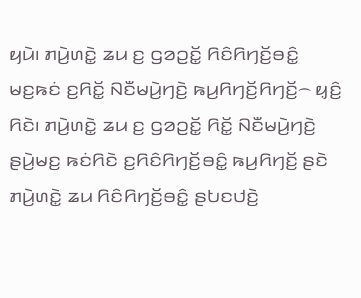ꤟꤣꤧ꤯ ꤊꤣꤧ꤬ꤛꤢꤧ꤭ ꤘꤣ ꤢ꤬ ꤞꤤꤑꤢꤩ꤭ ꤖꤢꤨꤖꤚꤢꤩ꤬ꤋꤢꤨ꤭ ꤗꤢ꤬ꤒꤢꤦ ꤢ꤬ꤖꤢꤩ꤭ ꤡꤢꤪꤗꤣꤧ꤬ꤚꤢꤧ꤬ ꤒꤣ꤬ꤖꤚꤢꤩ꤬ꤖꤚꤢꤩ꤬꤮ ꤟ꤫ꤢꤨ꤬ ꤖꤢꤧ꤯ ꤊꤣꤧ꤬ꤛꤢꤧ꤭ ꤘꤣ ꤢ꤬ ꤞꤤꤑꤢꤩ꤭ ꤖꤢꤩ꤭ ꤡꤢꤪꤗꤣꤧ꤬ꤚꤢꤧ꤬ ꤔꤣꤧ꤬ꤗꤢ꤬ ꤒꤢꤦꤖꤢꤧ ꤢ꤬ꤖꤢꤨꤖꤚꤢꤩ꤬ꤋꤢꤨ꤭ ꤒꤣ꤬ꤖꤚꤢꤩ꤬ ꤔꤢꤧ ꤊꤣꤧ꤬ꤛꤢꤧ꤭ ꤘꤣ ꤖꤢꤨꤖꤚꤢꤩ꤬ꤋꤢꤨ꤭ ꤔꤝꤢꤓꤢꤧ꤬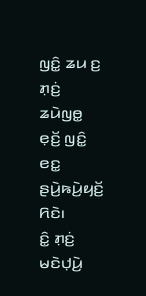ꤜꤢꤨ꤭ ꤘꤣ ꤢ꤬ ꤊ꤫ꤢꤦ꤬ ꤘꤣꤧꤜꤥ꤭ ꤕ꤫ꤢꤩ꤬ ꤜꤢꤨ꤭ ꤕꤢ꤭ ꤔꤣꤧ꤬ꤒꤣꤧ꤬ꤟꤢꤩ꤬ ꤖꤢꤧ꤯
ꤢꤨ꤭ ꤊ꤫ꤢꤦ꤬ ꤗꤢꤧꤓ꤫ꤣꤧ꤬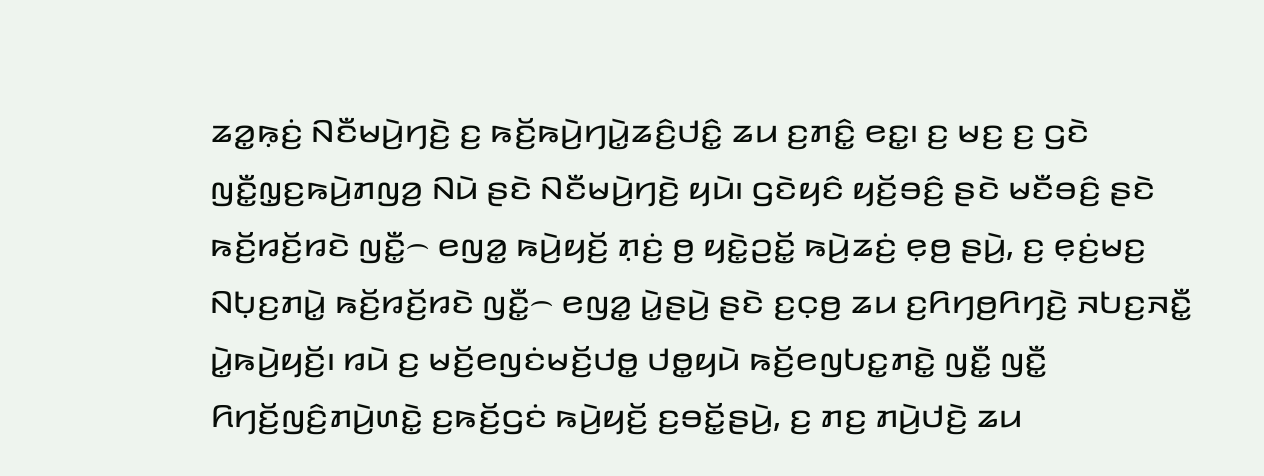ꤘꤤ꤭ꤒ꤫ꤢꤦ꤬ ꤡꤢꤪꤗꤣꤧ꤬ꤚꤢꤧ꤬ ꤢ꤬ ꤒꤢꤩ꤬ꤒꤣꤧ꤬ꤚꤣꤧ꤭ꤘꤢꤨ꤬ꤓꤢꤨ꤭ ꤘꤣ ꤢ꤬ꤊꤢꤨ꤭ ꤕꤢ꤭꤯ ꤢ꤬ ꤗꤢ꤬ ꤢ꤬ ꤞꤢꤧ ꤜꤢꤪ꤭ꤜ꤫ꤢ꤬ꤒꤣꤧ꤬ꤊꤜꤤ꤬ ꤡꤣꤧ ꤔꤢꤧ ꤡꤢꤪꤗꤣꤧ꤬ꤚꤢꤧ꤬ ꤟꤣꤧ꤯ ꤞꤢꤧꤟꤢꤨ ꤟꤢꤩ꤬ꤋꤢꤨ꤬ ꤔꤢꤧ ꤗꤢꤪꤋꤢꤨ꤬ ꤔꤢꤧ ꤒꤢꤩ꤬ꤙꤢꤩ꤬ꤙꤢꤧ ꤜꤢꤪ꤭꤮ ꤕꤜꤤ꤭ ꤒꤣꤧ꤬ꤟꤢꤩ꤬ ꤊ꤫ꤢꤦ꤬ ꤥ꤬ ꤟꤢꤧ꤭ꤑꤢꤩ꤭ ꤒꤣꤧ꤬ꤘꤢꤦ꤬ ꤕ꤫ꤥ꤬ ꤔꤣꤧ꤬, ꤢ꤬ ꤕ꤫ꤢꤦ꤬ꤗꤢ꤬ ꤡꤝ꤫ꤢ꤬ꤊꤣꤧ꤭ ꤒꤢꤩ꤬ꤙꤢꤩ꤬ꤙꤢꤧ ꤜꤢꤪ꤭꤮ ꤕꤜꤤ꤭ ꤣꤧ꤭ꤔꤣꤧ꤬ ꤔꤢꤧ ꤢ꤬ꤍ꤫ꤥ꤬ ꤘꤣ ꤢ꤬ꤖꤚꤥ꤬ꤖꤚꤢꤧ꤬ ꤏꤝꤢ꤬ꤏꤢꤪ꤭ ꤣꤧ꤭ꤒꤣꤧ꤬ꤟꤢꤩ꤬꤯ ꤙꤣꤧ ꤢ꤬ ꤗꤢꤩ꤬ꤕꤜꤢꤦꤗꤢꤩ꤬ꤓꤥ꤭ ꤓꤥ꤭ꤟꤣꤧ ꤒꤢꤩ꤬ꤕꤜꤝꤢ꤭ꤊꤢꤧ꤭ ꤜꤢꤪ꤭ ꤜꤢꤪ꤭ ꤖꤚꤢꤩ꤬ꤜꤢꤨ꤬ꤊꤣꤧ꤬ꤛꤢꤧ꤭ ꤢ꤬ꤒꤢꤩ꤬ꤞꤢꤦ ꤒꤣꤧ꤬ꤟꤢꤩ꤬ ꤢ꤬ꤋꤢꤩ꤭ꤔꤣꤧ꤬, ꤢ꤬ ꤊꤢ꤬ ꤊꤣꤧ꤬ꤓꤢꤧ꤬ ꤘꤣ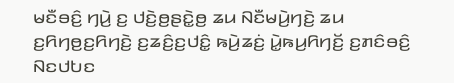ꤗꤢꤪꤋꤢꤨ꤬ ꤚꤣꤧ꤬ ꤢ꤬ ꤓꤢꤧ꤬ꤥ꤬ꤔꤢꤧ꤭ꤥ꤬ ꤘꤣ ꤡꤢꤪꤗꤣꤧ꤬ꤚꤢꤧ꤬ ꤘꤣ ꤢ꤬ꤖꤚꤥ꤬ꤢ꤬ꤖꤚꤢꤧ꤬ ꤢ꤬ꤘꤢꤨ꤬ꤢ꤬ꤓꤢꤨ꤭ ꤒꤣꤧ꤬ꤘꤢꤦ꤬ ꤣꤧ꤭ꤒꤣ꤬ꤖꤚꤢꤩ꤬ ꤢ꤬ꤊꤢꤨꤋꤢꤨ꤬ ꤡꤢꤓꤝꤢ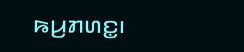ꤒꤣ꤬ꤊꤛꤢ꤭꤯